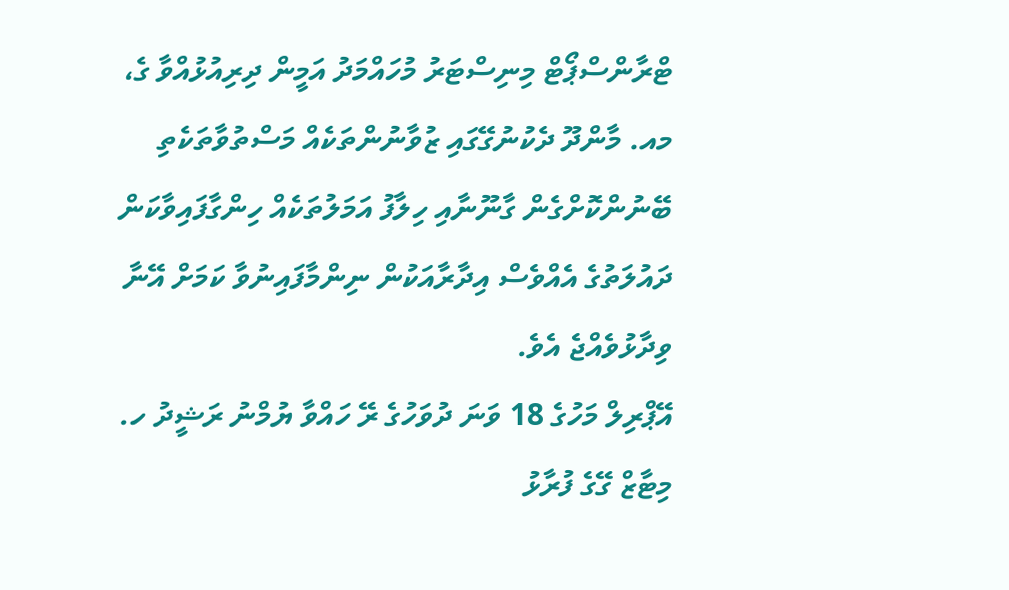ޓްރާންސްޕޯޓް މިނިސްޓަރު މުހައްމަދު އަމީން ދިރިއުޅުއްވާ ގެ، މއ. މާންދޫ ދެކުނުގޭގައި ޒުވާނުންތަކެއް މަސްތުވާތަކެތި ބޭނުންކޮށްގެން ގާނޫނާއި ހިލާފު އަމަލުތަކެއް ހިންގާފައިވާކަން ދައުލަތުގެ އެއްވެސް އިދާރާއަކުން ނިންމާފައިނުވާ ކަމަށް އޭނާ ވިދާޅުވެއްޖެ އެވެ.
އޭޕްރިލް މަހުގެ 18 ވަނަ ދުވަހުގެ ރޭ ހައްވާ ޔުމްނު ރަޝީދު ހ. މިޓާޒް ގޭގެ ފުރާޅު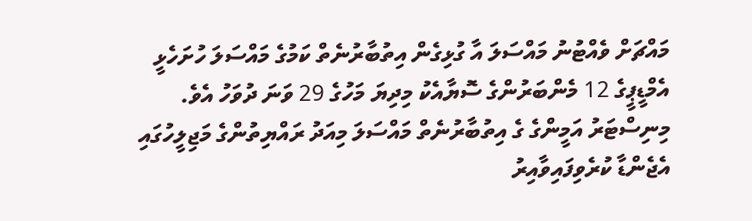މައްޗަށް ވެއްޓުނު މައްސަލަ އާ ގުޅިގެން އިތުބާރުނެތް ކަމުގެ މައްސަލަ ހުށަހެޅީ އެމްޑީޕީގެ 12 މެންބަރުންގެ ސޮޔާއެކު މިދިޔަ މަހުގެ 29 ވަނަ ދުވަހު އެވެ.
މިނިސްޓަރު އަމީންގެ ގެ އިތުބާރުނެތް މައްސަލަ މިއަދު ރައްޔިތުންގެ މަޖިލީހުގައި އެޖެންޑާ ކުރެވިފައިވާއިރު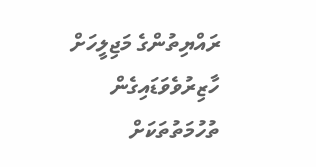ރައްޔިތުންގެ މަޖިލީހަށް ހާޒިރުވެވަޑައިގެން ތުހުމަތުތަކަށް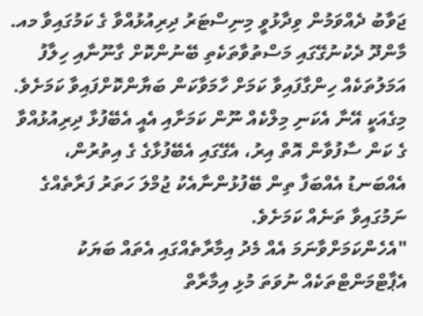ޖަވާބު ދެއްވަމުން ވިދާޅުވީ މިނިސްޓަރު ދިރިއުޅުއްވާ ގެ ކަމުގައިވާ މއ. މާންދޫ ދެކުނުގޭގައި މަސްތުވާތަކެތި ބޭނުންކޮށް ގާނޫނާއި ހިލާފު އަމަލުތަކެއް ހިންގާފައިވާ ކަމަށް ހާމަވާކަން ބަޔާންކޮށްފައިވާ ކަމަށެވެ.
މިގެއަކީ އޭނާ އެކަނި މިލްކެއް ނޫން ކަމަށާއި އެއީ އެބޭފުޅާ ދިރިއުޅުއްވާ ގެ ކަން ސާފުވާން އޮތް އިރު، އެގޭގައި އެބޭފުޅާގެ ގެ އިތުރުން، އެއްބަނޑު އެއްބަފާ ތިން ބޭފުޅުންނާއެކު ޖުމްލަ ހަތަރު ފަރާތެއްގެ ނަމުގައިވާ ތަނެއް ކަމަށެވެ.
"އެހެންކަމަށްވާނަމަ އެއް މެދު އިމާރާތެއްގައި އެތައް ބަޔަކު އެޕާޓްމަންޓްތަކެއް ނުވަތަ މުޅި އިމާރާތް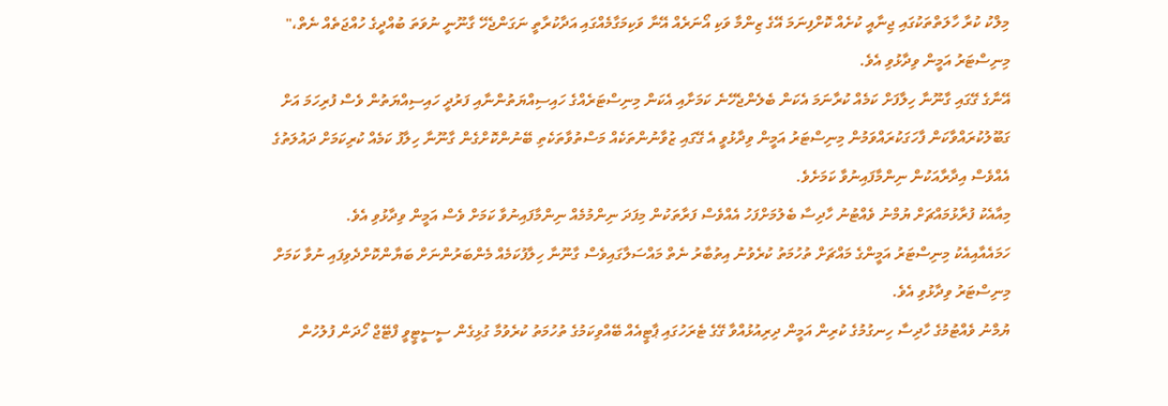މިލްކު ކުރާ ހާލަތްތަކުގައި ޖިނާއީ ކުށެއް ކޮށްފިނަމަ އޭގެ ޒިންމާ ވަކި އޯނަރެއް އޭނާ ވަކިމަގާމެއްގައި އަދާކުރާތީ ނަގަންޖެހޭ ގާނޫނީ ނުވަތަ ބުއްދީގެ ހުއްޖަތެއް ނެތް،" މިނިސްޓަރު އަމީން ވިދާޅުވި އެވެ.
އޭނާގެ ގޭގައި ގާނޫނާ ހިލާފަށް ކަމެއް ކުރާނަމަ އެކަން ބެލެންޖެހޭނެ ކަމަށާއި އެކަން މިނިސްޓަރެއްގެ ހައިސިއްޔަތުންނާއި ފަރުދީ ހައިސިއްޔަތުން ވެސް ފުރިހަމަ އަށް ގަބޫލުކުރައްވާކަން ފާހަގަކުރައްވަމުން މިނިސްޓަރު އަމީން ވިދާޅުވީ އެ ގޭގައި ޒުވާނުންތަކެއް މަސްތުވާތަކެތި ބޭނުންކޮށްގެން ގާނޫނާ ހިލާފު ކަމެއް ކުރިކަމަށް ދައުލަތުގެ އެއްވެސް އިދާރާއަކުން ނިންމާފައިނުވާ ކަމަށެވެ.
މިއާއެކު ފުރާޅުމައްޗަށް ޔުމްނު ވެއްޓުނު ހާދިސާ ބެލުމަށްފަހު އެއްވެސް ފަރާތަކުން މިފަދަ ނިންމުމެއް ނިންމާފައިނުވާ ކަމަށް ވެސް އަމީން ވިދާޅުވި އެވެ.
ހަމައެއާއިއެކު މިނިސްޓަރު އަމީންގެ މައްޗަށް ތުހުމަތު ކުރެވުނު އިތުބާރު ނެތް މައްސަލާގައިވެސް ގާނޫނާ ހިލާފުކަމެއް މެންބަރުންނަށް ބަޔާންކޮށްދެވިފައި ނުވާ ކަމަށް މިނިސްޓަރު ވިދާޅުވި އެވެ.
ޔުމްނު ވެއްޓުމުގެ ހާދިސާ ހިނގުމުގެ ކުރިން އަމީން ދިރިއުޅުއްވާ ގޭގެ ޓެރަހުގައި ޕާޓީއެއް ބޭއްވިކަމުގެ ތުހުމަތު ކުރެވުމާ ގުޅިގެން ސީސީޓީވީ ފްޓޭޖް ހޯދަން ފުލުހުން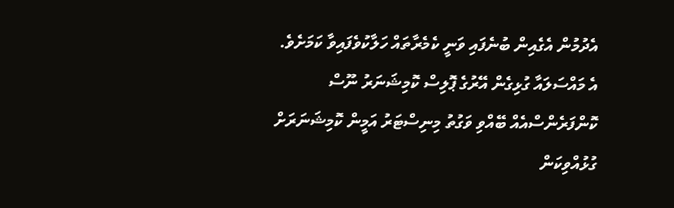އެދުމުން އެގެއިން ބުނެފައި ވަނީ ކެމެރާތައް ހަލާކުވެފައިވާ ކަމަށެވެ.
އެ މައްސަލައާ ގުޅިގެން އޭރުގެ ޕޮލިސް ކޮމިޝަނަރު ނޫސް ކޮންފަރެންސްއެއް ބޭއްވި ވަގުތު މިނިސްޓަރު އަމީން ކޮމިޝަނަރަށް ގުޅުއްވިކަން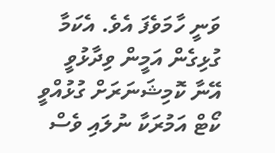ވަނީ ހާމަވެފަ އެވެ. އެކަމާ ގުޅިގެން އަމީން ވިދާޅުވީ އޭނާ ކޮމިޝަނަރަށް ގުޅުއްވީ ކޯޓް އަމުރަކާ ނުލައި ވެސް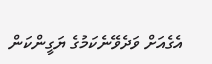އެގެއަށް ވަދެވޭނެކަމުގެ ޔަގީންކަން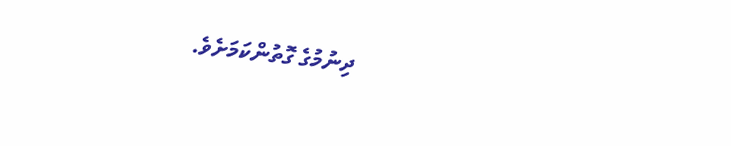ދިނުމުގެ ގޮތުންކަމަށެވެ.